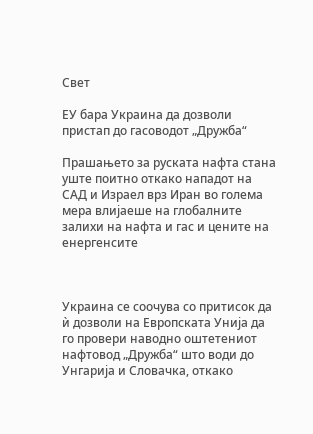Свет

ЕУ бара Украина да дозволи пристап до гасоводот „Дружба“

Прашањето за руската нафта стана уште поитно откако нападот на САД и Израел врз Иран во голема мера влијаеше на глобалните залихи на нафта и гас и цените на енергенсите



Украина се соочува со притисок да ѝ дозволи на Европската Унија да го провери наводно оштетениот нафтовод „Дружба“ што води до Унгарија и Словачка, откако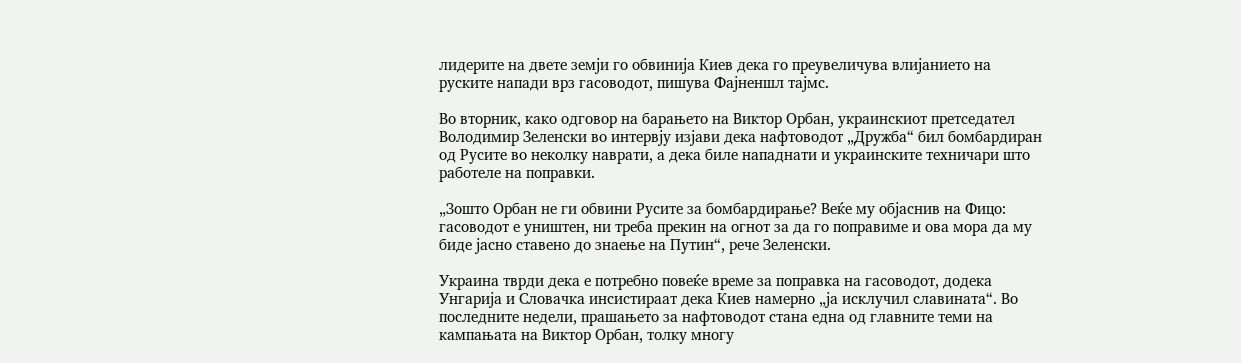лидерите на двете земји го обвинија Киев дека го преувеличува влијанието на руските напади врз гасоводот, пишува Фајненшл тајмс.

Во вторник, како одговор на барањето на Виктор Орбан, украинскиот претседател Володимир Зеленски во интервју изјави дека нафтоводот „Дружба“ бил бомбардиран од Русите во неколку наврати, а дека биле нападнати и украинските техничари што работеле на поправки.

„Зошто Орбан не ги обвини Русите за бомбардирање? Веќе му објаснив на Фицо: гасоводот е уништен, ни треба прекин на огнот за да го поправиме и ова мора да му биде јасно ставено до знаење на Путин“, рече Зеленски.

Украина тврди дека е потребно повеќе време за поправка на гасоводот, додека Унгарија и Словачка инсистираат дека Киев намерно „ја исклучил славината“. Во последните недели, прашањето за нафтоводот стана една од главните теми на кампањата на Виктор Орбан, толку многу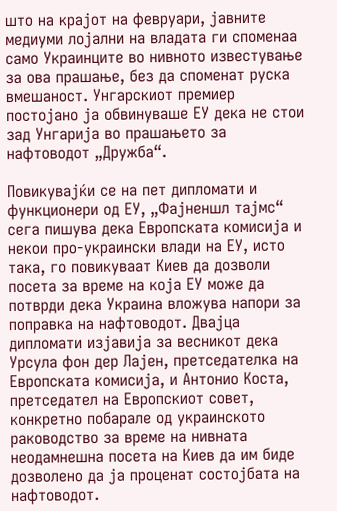што на крајот на февруари, јавните медиуми лојални на владата ги споменаа само Украинците во нивното известување за ова прашање, без да споменат руска вмешаност. Унгарскиот премиер постојано ја обвинуваше ЕУ дека не стои зад Унгарија во прашањето за нафтоводот „Дружба“.

Повикувајќи се на пет дипломати и функционери од ЕУ, „Фајненшл тајмс“ сега пишува дека Европската комисија и некои про-украински влади на ЕУ, исто така, го повикуваат Киев да дозволи посета за време на која ЕУ може да потврди дека Украина вложува напори за поправка на нафтоводот. Двајца дипломати изјавија за весникот дека Урсула фон дер Лајен, претседателка на Европската комисија, и Антонио Коста, претседател на Европскиот совет, конкретно побарале од украинското раководство за време на нивната неодамнешна посета на Киев да им биде дозволено да ја проценат состојбата на нафтоводот.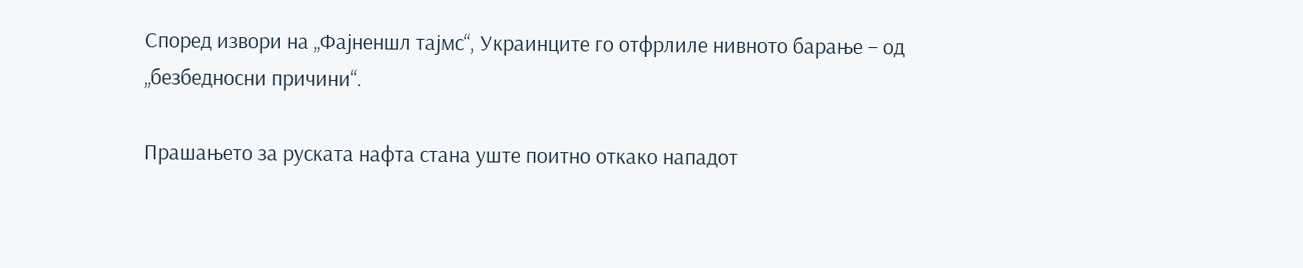Според извори на „Фајненшл тајмс“, Украинците го отфрлиле нивното барање – од „безбедносни причини“.

Прашањето за руската нафта стана уште поитно откако нападот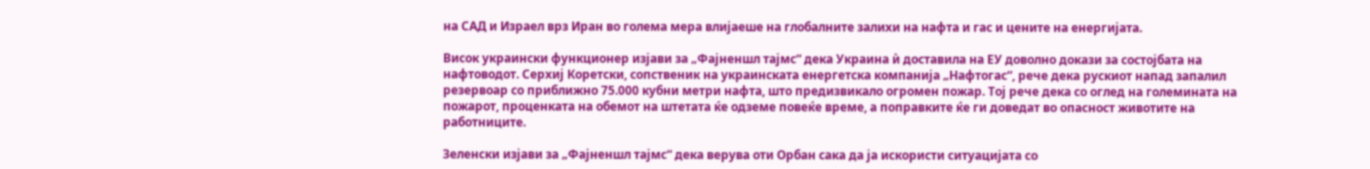на САД и Израел врз Иран во голема мера влијаеше на глобалните залихи на нафта и гас и цените на енергијата.

Висок украински функционер изјави за „Фајненшл тајмс“ дека Украина ѝ доставила на ЕУ доволно докази за состојбата на нафтоводот. Серхиј Коретски, сопственик на украинската енергетска компанија „Нафтогас“, рече дека рускиот напад запалил резервоар со приближно 75.000 кубни метри нафта, што предизвикало огромен пожар. Тој рече дека со оглед на големината на пожарот, проценката на обемот на штетата ќе одземе повеќе време, а поправките ќе ги доведат во опасност животите на работниците.

Зеленски изјави за „Фајненшл тајмс“ дека верува оти Орбан сака да ја искористи ситуацијата со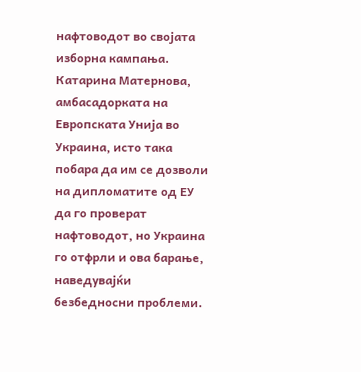нафтоводот во својата изборна кампања. Катарина Матернова, амбасадорката на Европската Унија во Украина, исто така побара да им се дозволи на дипломатите од ЕУ да го проверат нафтоводот, но Украина го отфрли и ова барање, наведувајќи безбедносни проблеми.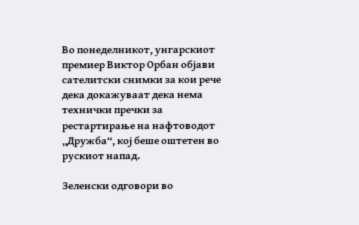Во понеделникот, унгарскиот премиер Виктор Орбан објави сателитски снимки за кои рече дека докажуваат дека нема технички пречки за рестартирање на нафтоводот „Дружба“, кој беше оштетен во рускиот напад.

Зеленски одговори во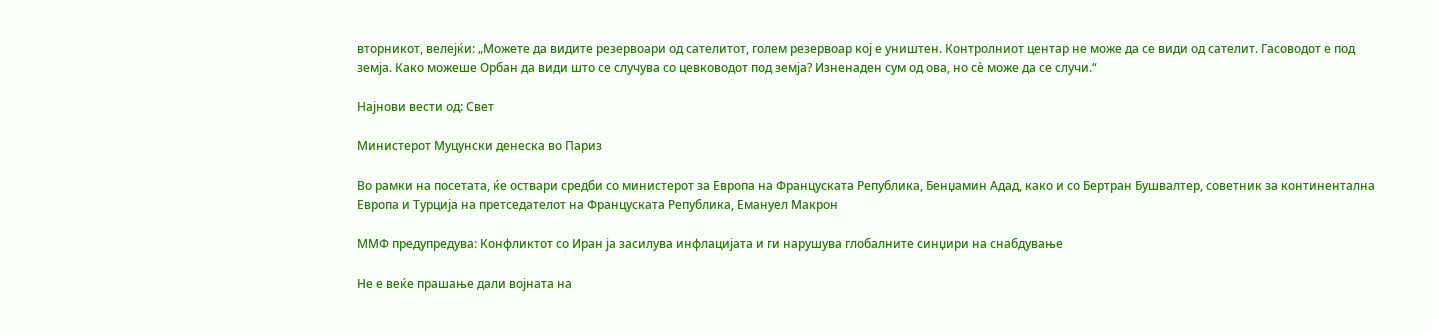вторникот, велејќи: „Можете да видите резервоари од сателитот, голем резервоар кој е уништен. Контролниот центар не може да се види од сателит. Гасоводот е под земја. Како можеше Орбан да види што се случува со цевководот под земја? Изненаден сум од ова, но сè може да се случи.“

Најнови вести од: Свет

Министерот Муцунски денеска во Париз

Во рамки на посетата, ќе оствари средби со министерот за Европа на Француската Република, Бенџамин Адад, како и со Бертран Бушвалтер, советник за континентална Европа и Турција на претседателот на Француската Република, Емануел Макрон

ММФ предупредува: Конфликтот со Иран ја засилува инфлацијата и ги нарушува глобалните синџири на снабдување

Не е веќе прашање дали војната на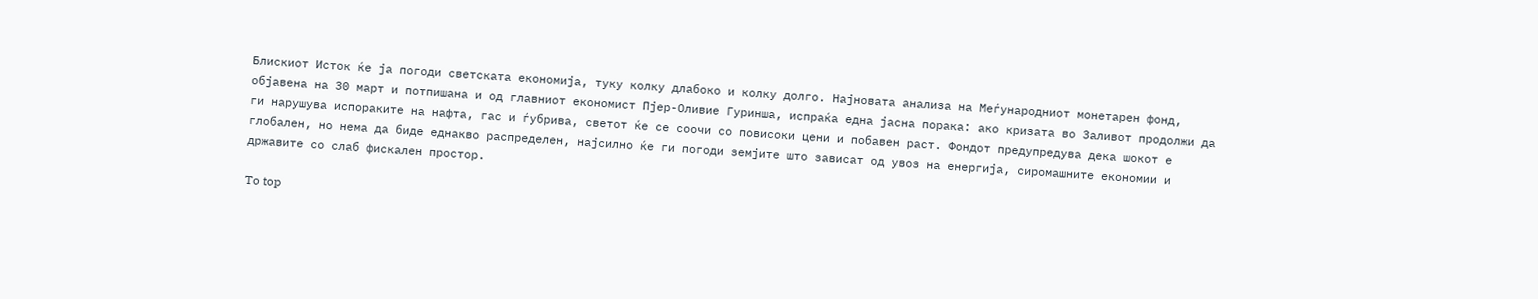Блискиот Исток ќе ја погоди светската економија, туку колку длабоко и колку долго. Најновата анализа на Меѓународниот монетарен фонд, објавена на 30 март и потпишана и од главниот економист Пјер-Оливие Гуринша, испраќа една јасна порака: ако кризата во Заливот продолжи да ги нарушува испораките на нафта, гас и ѓубрива, светот ќе се соочи со повисоки цени и побавен раст. Фондот предупредува дека шокот е глобален, но нема да биде еднакво распределен, најсилно ќе ги погоди земјите што зависат од увоз на енергија, сиромашните економии и државите со слаб фискален простор.

To top